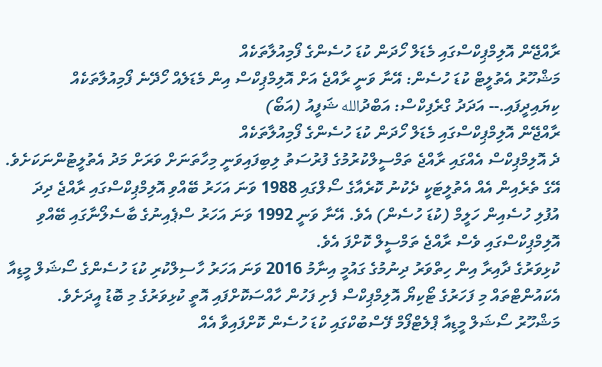ރާއްޖޭން އޮލިމްޕިކްސްގައި މެޑަލް ހޯދަން ކުޑަ ހުސެންގެ ފޯމިއުލާތަކެއް
މަޝްހޫރު އެތުލީޓް ކުޑަ ހުސެން: އޭނާ ވަނީ ރާއްޖެ އަށް އޮލިމްޕިކްސް އިން މެޑަލެއް ހޯދޭނެ ފޯމިއުލާތަކެއް ކިޔައިދީފައި.-- އަދަދު ގްރެފިކްސް: އަބްދުالله ޝަފީއު (އަބޯ)
ރާއްޖޭން އޮލިމްޕިކްސްގައި މެޑަލް ހޯދަން ކުޑަ ހުސެންގެ ފޯމިއުލާތަކެއް
ދެ އޮލިމްޕިކްސް އެއްގައި ރާއްޖެ ތަމްސީލްކުރުމުގެ ފުރުސަތު ލިބިފައިވަނީ މިހާތަނަށް ވަރަށް މަދު އެތުލީޓުންނަކަށެވެ. އޭގެ ތެރެއިން އެއް އެތުލީޓަކީ ދެކުނު ކޮރެއާގެ ސޯލްގައި 1988 ވަނަ އަހަރު ބޭއްވި އޮލިމްޕިކްސްގައި ރާއްޖެ ދިދަ އުފުލި ހުސެއިން ހަލީމް (ކުޑަ ހުސެން) އެވެ. އޭނާ ވަނީ 1992 ވަނަ އަހަރު ސްޕެއިނުގެ ބާސެލޯނާގައި ބޭއްވި އޮލިމްޕިކްސްގައި ވެސް ރާއްޖެ ތަމްސީލް ކޮށްފަ އެވެ.
ކުޅިވަރުގެ ދާއިރާ އިން ހިތްވަރު ދިނުމުގެ ގައުމީ އިނާމު 2016 ވަނަ އަހަރު ހާސިލްކުރި ކުޑަ ހުސެންގެ ސޯޝަލް މީޑިއާ އެކައުންޓްތައް މި ފަހަރުގެ ޓޯކިޔޯ އޮލިމްޕިކްސް ފެށި ފަހުން ހާއްސަކޮށްފައި އޮތީ ކުޅިވަރުގެ މި ބޮޑު އީދަށެވެ.
މަޝްހޫރު ސޯޝަލް މީޑިއާ ޕްލެޓްފޯމް ފޭސްބުކްގައި ކުޑަ ހުސެން ކޮށްފައިވާ އެއް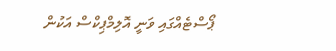ޕޯސްޓެއްގައި ވަނީ އޮލިމްޕިކްސް އަކުން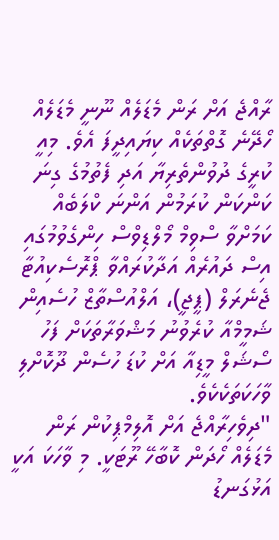ރާއްޖެ އަށް ރަން މެޑަލެއް ނޫނީ މެޑަލެއް ހޯދޭނެ ގޮތްތަކެއް ކިޔައިދީފަ އެވެ. މިއީ ކުރީގެ ދުވުންތެރިޔާ އަދި ފެތުމުގެ ގިނަ ކަންކަން ކުރަމުން އަންނަ ކްލަބެއް ކަމަށްވާ ސްވިމް މޯލްޑިވްސް ހިންގެވުމުގައި އިސް ދައުރެއް އަދާކުރައްވާ ޕްރޮސެކިއުޓާ ޖެނެރަލް (ޕީޖީ)، އަލްއުސްތާޒް ހުސެއިން ޝަމީމްއާ ކުރެވުނު މަޝްވަރާތަކަށް ފަހު ސޯޝަލް މީޑިއާ އަށް ކުޑަ ހުސެން ދޫކޮށްލި ވާހަކަތަކެކެވެ.
"ދިވެހިރާއްޖެ އަށް އޮލިމްޕިކުން ރަން މެޑަލެއް ހޯދަން ކޮބާހޭ ރޫޓަކީ. މި ވާހަކަ އަކީ އަޅުގަނޑު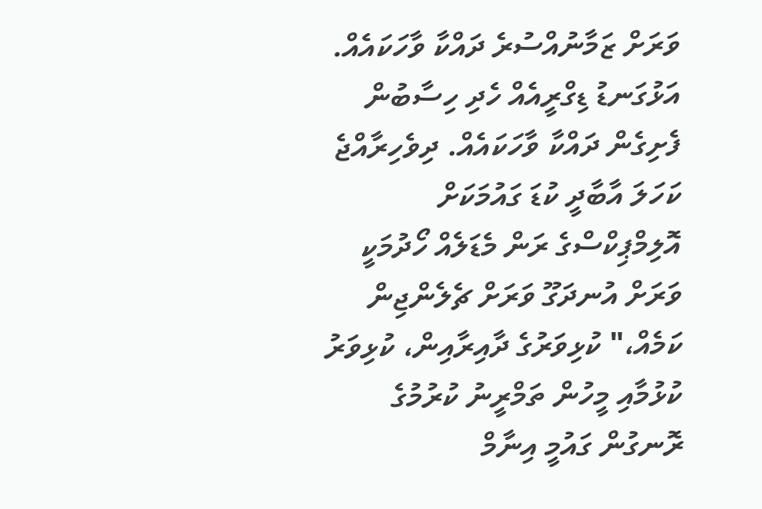ވަރަށް ޒަމާނުއްސުރެ ދައްކާ ވާހަކައެއް. އަޅުގަނޑު ޑިގްރީއެއް ހެދި ހިސާބުން ފެށިގެން ދައްކާ ވާހަކައެއް. ދިވެހިރާއްޖެ ކަހަލަ އާބާދީ ކުޑަ ގައުމަކަށް އޮލިމްޕިކްސްގެ ރަން މެޑަލެއް ހޯދުމަކީ ވަރަށް އުނދަގޫ ވަރަށް ޗެލެންޖިން ކަމެއް،" ކުޅިވަރުގެ ދާއިރާއިން، ކުޅިވަރު ކުޅުމާއި މީހުން ތަމްރީނު ކުރުމުގެ ރޮނގުން ގައުމީ އިނާމް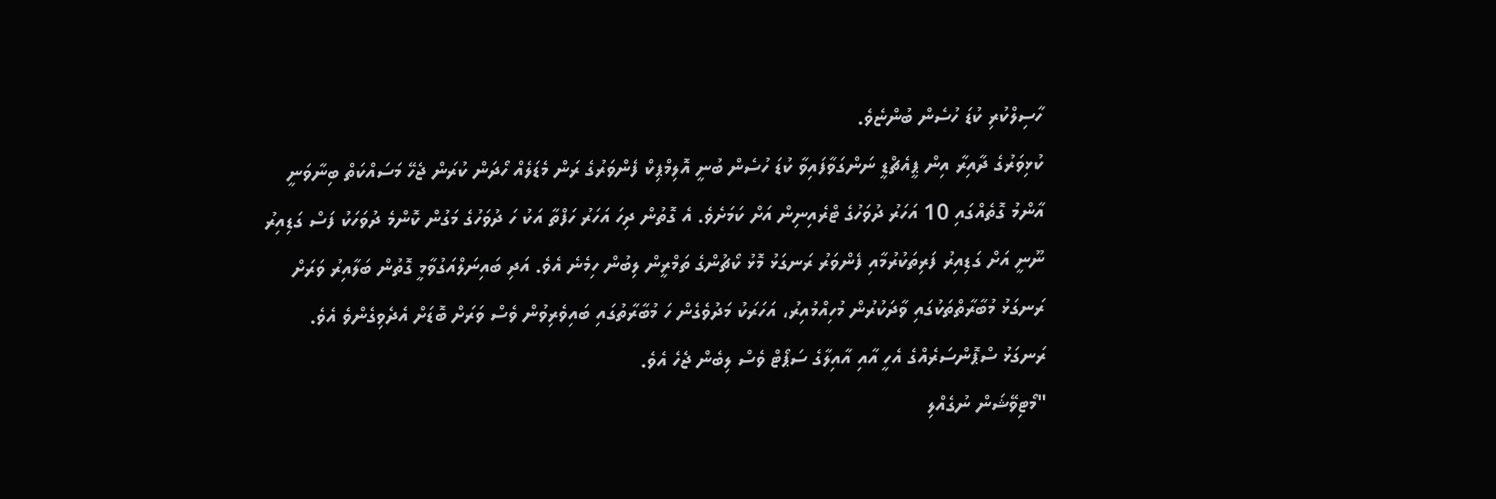ހާސިލްކުރި ކުޑަ ހުސެން ބުންޏެވެ.
ކުޅިވަރުގެ ދާއިރާ އިން ޕީއެޗްޑީ ނަންގަވާފައިވާ ކުޑަ ހުސެން ބުނީ އޮލިމްޕިކް ފެންވަރުގެ ރަން މެޑަލެއް ހޯދަން ކުރަން ޖެހޭ މަސައްކަތް ބިނާވަނީ އާންމު ގޮތެއްގައި 10 އަހަރު ދުވަހުގެ ޓްރެއިނިން އަށް ކަމަށެވެ. އެ ގޮތުން ދިހަ އަހަރު ހަފްތާ އަކު ހަ ދުވަހުގެ މަގުން ކޮންމެ ދުވަހަކު ފަސް ގަޑިއިރު ނޫނީ އަށް ގަޑިއިރު ފަރިތަކުރުމާއި ފެންވަރު ރަނގަޅު މޮޅު ކޯޗުންގެ ތަމްރީން ލިބުން ހިމެނެ އެވެ. އަދި ބައިނަލްއަގުވާމީ ގޮތުން ބަލާއިރު ވަރަށް ރަނގަޅު މުބާރާތްތަކުގައި ވާދަކުރުން މުހިއްމުއިރު، އަހަރަކު މަދުވެގެން ހަ މުބާރާތުގައި ބައިވެރިވުން ވެސް ވަރަށް ބޮޑަށް އެދެވިގެންވެ އެވެ. ރަނގަޅު ސްޕޮންސަރެއްގެ އެހީ އާއި އާއިލާގެ ސަޕޯޓް ވެސް ލިބެން ޖެހެ އެވެ.
"މޯޓިވޭޝަން ނުގެއްލި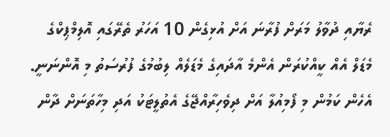ރެޔާއި ދުވާލު މަރަށް ފުރާނަ އަށް އުޅިގެން 10 އަހަރު ތެރޭގައި އޮލިމްޕިކްގެ މެޑަލް އެއް ކީއްކުރަން އެންމެ އާދައިގެ މެޑަލެއް ލިބުމުގެ ފުރުސަތު މި އޮންނަނީ. އެހެން ކަމުން މި ފޯމިއުލާ އަށް ދިވެހިރާއްޖޭގެ އެތުލީޓަކު އަދި މިހާތަނަށް ދާން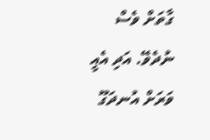ގާތަށް ވެސް ނުދެވޭ. އަދި އެއީ ވަރަށް އުނދަގޫ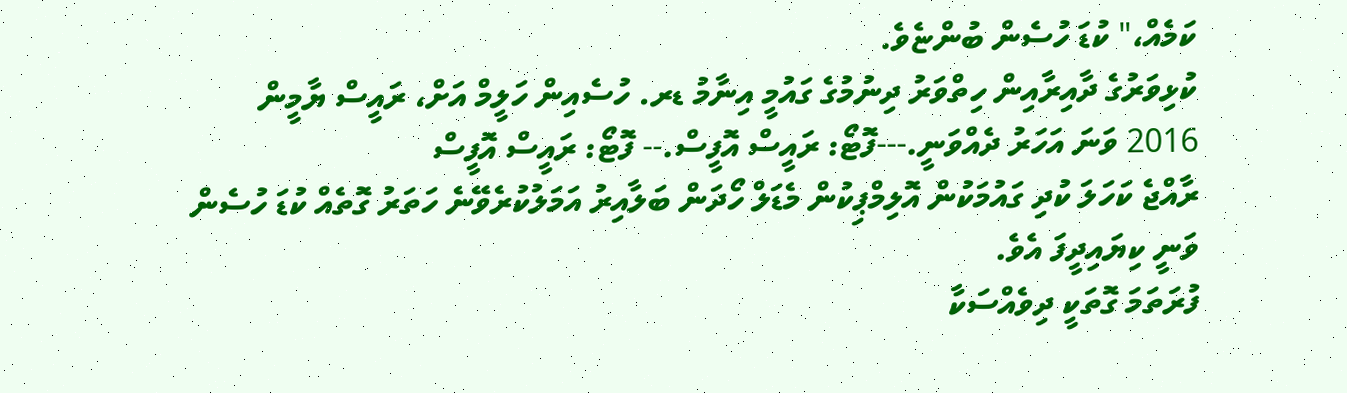ކަމެއް،" ކުޑަ ހުސެން ބުންޏެވެ.
ކުޅިވަރުގެ ދާއިރާއިން ހިތްވަރު ދިނުމުގެ ގައުމީ އިނާމު ޑރ. ހުސެއިން ހަލީމް އަށް، ރައީސް ޔާމީން 2016 ވަނަ އަހަރު ދެއްވަނީ.---ފޮޓޯ: ރައީސް އޮފީސް.-- ފޮޓޯ: ރައީސް އޮފީސް
ރާއްޖެ ކަހަލަ ކުދި ގައުމަކުން އޮލިމްޕިކުން މެޑަލް ހޯދަން ބަލާއިރު އަމަލުކުރެވޭނެ ހަތަރު ގޮތެއް ކުޑަ ހުސެން ވަނީ ކިޔައިދީފަ އެވެ.
ފުރަތަމަ ގޮތަކީ ދިވެއްސަކާ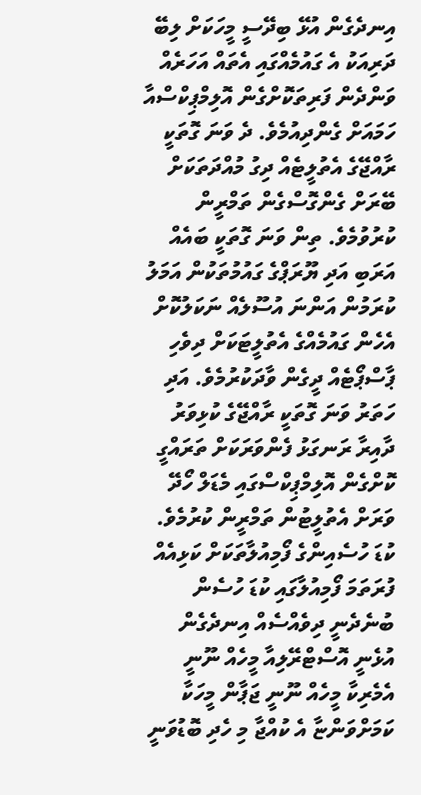އިނދެގެން އުޅޭ ބިދޭސީ މީހަކަށް ލިބޭ ދަރިއަކު އެ ގައުމެއްގައި އެތައް އަހަރެއް ވަންދެން ފަރިތަކޮށްގެން އޮލިމްޕިކްސްއާ ހަމައަށް ގެންދިއުމެވެ. ދެ ވަނަ ގޮތަކީ ރާއްޖޭގެ އެތުލީޓެއް ދިގު މުއްދަތަކަށް ބޭރަށް ގެންގޮސްގެން ތަމްރީން ކުރުވުމެވެ. ތިން ވަނަ ގޮތަކީ ބައެއް އަރަބި އަދި ޔޫރަޕްގެ ގައުމުތަކުން އަމަލު ކުރަމުން އަންނަ އުސޫލެއް ނަކަލުކޮށް އެހެން ގައުމެއްގެ އެތުލީޓަކަށް ދިވެހި ޕާސްޕޯޓެއް ދީގެން ވާދަކުރުމެވެ. އަދި ހަތަރު ވަނަ ގޮތަކީ ރާއްޖޭގެ ކުޅިވަރު ދާއިރާ ރަނގަޅު ފެންވަރަކަށް ތަރައްގީ ކޮށްގެން އޮލިމްޕިކްސްގައި މެޑަލް ހޯދޭ ވަރަށް އެތުލީޓުން ތަމްރީން ކުރުމެވެ.
ކުޑަ ހުސެއިންގެ ފޯމިއުލާތަކަށް ކަޅިއެއް
ފުރަތަމަ ފޯމިއުލާގައި ކުޑަ ހުސެން ބުނެދެނީ ދިވެއްސެއް އިނދެގެން އުޅެނީ އޮސްޓްރޭލިއާ މީހެއް ނޫނީ އެމެރިކާ މީހެއް ނޫނީ ޖަޕާން މީހަކާ ކަމަށްވަންޏާ އެ ކުއްޖާ މި ހެދި ބޮޑުވަނީ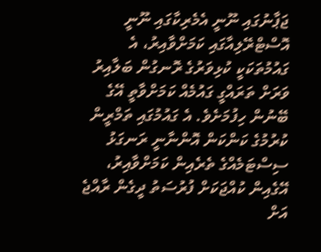ޖަޕާނުގައި ނޫނީ އެމެރިކާގައި ނޫނީ އޮސްޓްރޭލިއާގައި ކަމަށްވާއިރު، އެ ގައުމުތަކަކީ ކުޅިވަރުގެ ރޮނގުން ބަލާއިރު ވަރަށް ތަރައްގީ ގައުމެއް ކަމަށްވާތީ އޭގެ ބޭނުން ހިފުމަށެވެ. އެ ގައުމުގައި ތަމްރީން ކުރުމުގެ ކަންކަން އޮންނާނީ ރަނގަޅު ސިސްޓަމެއްގެ ތެރެއިން ކަމަށްވާއިރު، އޭގެއިން ކުއްޖަކަށް ފުރުސަތު ދީގެން ރާއްޖެ އަށް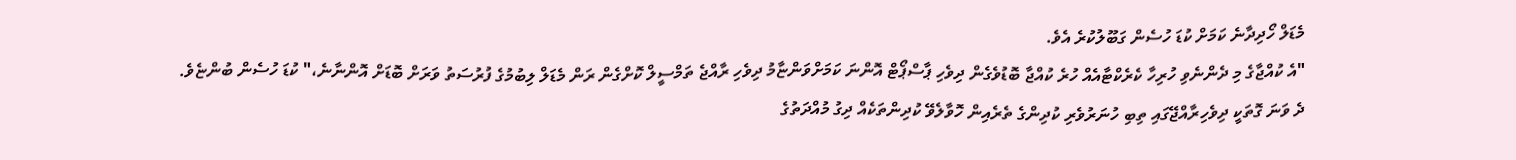މެޑަލް ހޯދިދާނެ ކަމަށް ކުޑަ ހުސެން ގަބޫލުކުރެ އެވެ.
"އެ ކުއްޖާގެ މި ދެންނެވި ހުރިހާ ކެރެކްޓާއެއް ހުރެ ކުއްޖާ ބޮޑުވެގެން ދިވެހި ޕާސްޕޯޓް އޮންނަ ކަމަށްވަންޏާމު ދިވެހި ރާއްޖެ ތަމްސީލް ކޮށްގެން ރަން މެޑަލް ލިބުމުގެ ފުރުސަތު ވަރަށް ބޮޑަށް އޮންނާނެ،" ކުޑަ ހުސެން ބުންޏެވެ.
ދެ ވަނަ ގޮތަކީ ދިވެހިރާއްޖޭގައި ތިބި ހުނަރުވެރި ކުދިންގެ ތެރެއިން ހޮވާލެވޭ ކުދިންތަކެއް ދިގު މުއްދަތުގެ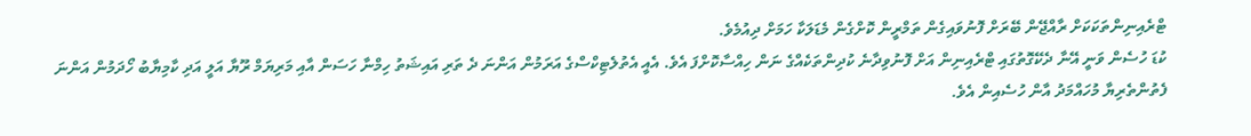ޓްރެއިނިންތަކަކަށް ރާއްޖޭން ބޭރަށް ފޮނުވައިގެން ތަމްރީން ކޮށްގެން މެޑަލަކާ ހަމަށް ދިއުމެވެ.
ކުޑަ ހުސެން ވަނީ އޭނާ ދެކޭގޮތުގައި ޓްރެއިނިން އަށް ފޮނުވިދާނެ ކުދިންތަކެއްގެ ނަން ހިއްސާކޮށްފަ އެވެ. އެއީ އެތުލެޓިކްސްގެ އަރަމުން އަންނަ ދެ ތަރި އައިޝަތު ހިމްނާ ހަސަން އާއި މަރިޔަމް ރޫޔާ އަލީ އަދި ކާމިޔާބު ހޯދަމުން އަންނަ ފެތުންތެރިޔާ މުހައްމަދު އާން ހުސެއިން އެވެ.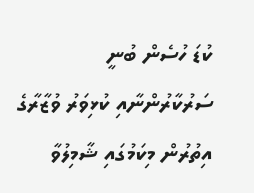ކުޑަ ހުސެން ބުނީ ސަރުކާރުންނާއި ކުޅިވަރު ވުޒާރާގެ އިތުރުން މިކަމުގައި ޝާމިލުވާ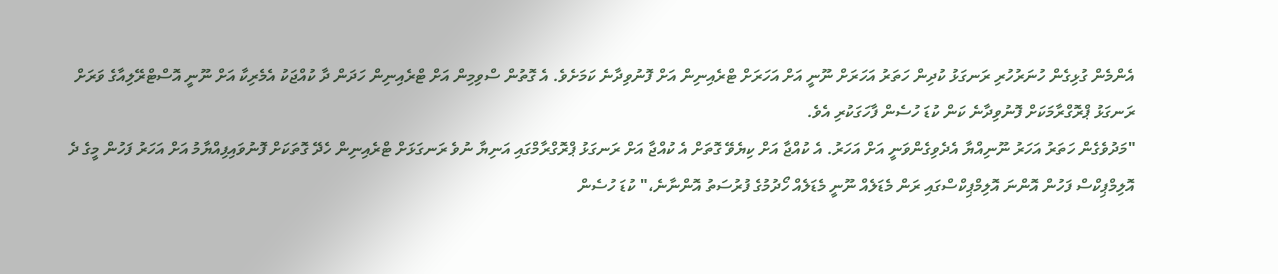އެންމެން ގުޅިގެން ހުނަރުހުރި ރަނގަޅު ކުދިން ހަތަރު އަހަރަށް ނޫނީ އަށް އަހަރަށް ޓްރެއިނިން އަށް ފޮނުވިދާނެ ކަމަށެވެ. އެ ގޮތުން ސްވިމިން އަށް ޓްރެއިނިން ހަދަން ދާ ކުއްޖަކު އެމެރިކާ އަށް ނޫނީ އޮސްޓްރޭލިއާގެ ވަރަށް ރަނގަޅު ޕްރޮގްރާމަކަށް ފޮނުވިދާނެ ކަން ކުޑަ ހުސެން ފާހަގަކުރި އެވެ.
"މަދުވެގެން ހަތަރު އަހަރު ނޫނިއްޔާ އެދެވިގެންވަނީ އަށް އަހަރު. އެ ކުއްޖާ އަށް ކިޔެވޭ ގޮތަށް އެ ކުއްޖާ އަށް ރަނގަޅު ޕްރޮގްރާމްގައި އަނިޔާ ނުވެ ރަނގަޅަށް ޓްރެއިނިން ހެދޭ ގޮތަކަށް ފޮނުވައިފިއްޔާމު އަށް އަހަރު ފަހުން މީގެ ދެ އޮލިމްޕިކްސް ފަހުން އޮންނަ އޮލިމްޕިކްސްގައި ރަން މެޑަލެއް ނޫނީ މެޑަލެއް ހޯދުމުގެ ފުރުސަތު އޮންނާނެ،" ކުޑަ ހުސެން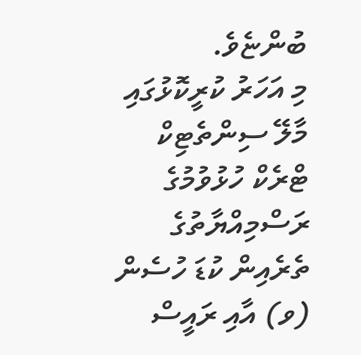ބުންޏެވެ.
މި އަހަރު ކުރީކޮޅުގައި މާލޭ ސިންތެޓިކް ޓްރެކް ހުޅުވުމުގެ ރަސްމިއްޔާތުގެ ތެރެއިން ކުޑަ ހުސެން (ވ) އާއި ރައީސް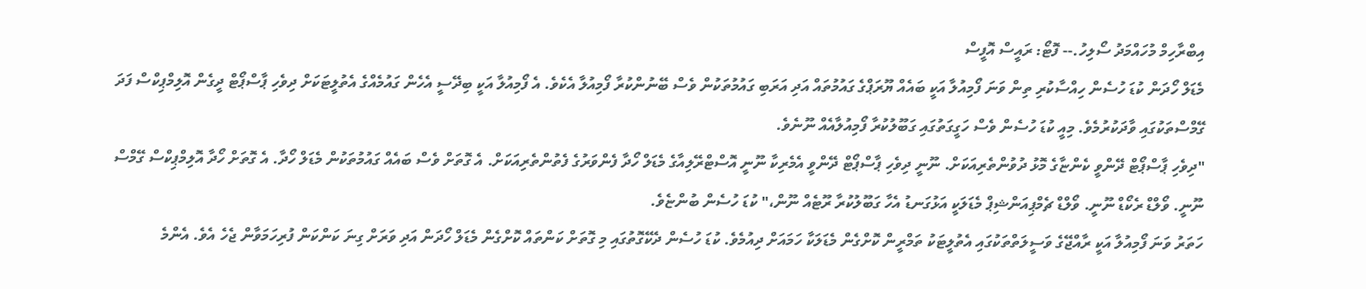އިބްރާހިމް މުހައްމަދު ސޯލިހު.-- ފޮޓޯ: ރައީސް އޮފީސް
މެޑަލް ހޯދަން ކުޑަ ހުސެން ހިއްސާކުރި ތިން ވަނަ ފޯމިއުލާ އަކީ ބައެއް ޔޫރަޕްގެ ގައުމުތައް އަދި އަރަބި ގައުމުތަކުން ވެސް ބޭނުންކުރާ ފޯމިއުލާ އެކެވެ. އެ ފޯމިއުލާ އަކީ ބިދޭސީ އެހެން ގައުމެއްގެ އެތުލީޓަކަށް ދިވެހި ޕާސްޕޯޓް ދީގެން އޮލިމްޕިކްސް ފަދަ ގޭމްސްތަކުގައި ވާދަކުރުމެވެ. މިއީ ކުޑަ ހުސެން ވެސް ހަގީގަތުގައި ގަބޫލުކުރާ ފޯމިއުލާއެއް ނޫނެވެ.
"ދިވެހި ޕާސްޕޯޓް ދޭންވީ ކެންޏާގެ މޮޅު ދުވުންތެރިއަކަށް. ނޫނީ ދިވެހި ޕާސްޕޯޓް ދޭންވީ އެމެރިކާ ނޫނީ އޮސްޓްރޭލިއާގެ މެޑަލް ހޯދާ ފެންވަރުގެ ފެތުންތެރިއަކަށް. އެ ގޮތަށް ވެސް ބައެއް ގައުމުތަކުން މެޑަލް ހޯދާ. އެ ގޮތަށް ހޯދާ އޮލިމްޕިކްސް ގޭމްސް ނޫނީ. ވޯލްޑް ރެކޯޑް ނޫނީ. ވޯލްޑް ޗެމްޕިއަންޝިޕް މެޑަލަކީ އަޅުގަނޑު އެހާ ގަބޫލުކުރާ ރޫޓެއް ނޫން،" ކުޑަ ހުސެން ބުންޏެވެ.
ހަތަރު ވަނަ ފޯމިއުލާ އަކީ ރާއްޖޭގެ ވަސީލަތްތަކުގައި އެތުލީޓަކު ތަމްރީން ކޮށްގެން މެޑަލަކާ ހަމައަށް ދިއުމެވެ. ކުޑަ ހުސެން ދެކޭގޮތުގައި މި ގޮތަށް ކަންތައް ކޮށްގެން މެޑަލް ހޯދަން އަދި ވަރަށް ގިނަ ކަންކަން ފުރިހަމަވާން ޖެހެ އެވެ. އެންމެ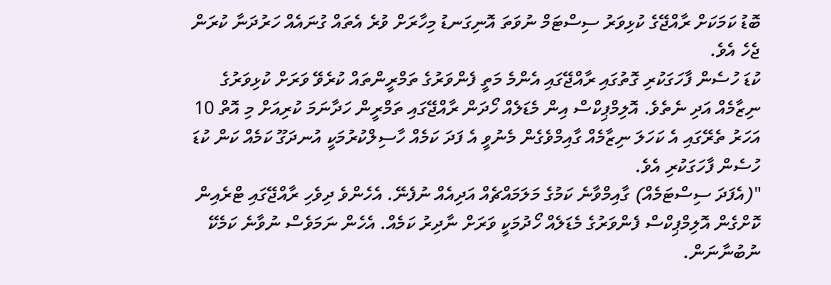ބޮޑު ކަމަކަށް ރާއްޖޭގެ ކުޅިވަރު ސިސްޓަމް ނުވަތަ އޮނިގަނޑު މިހާރަށް ވުރެ އެތައް ގުނައެއް ހަރުދަނާ ކުރަން ޖެހެ އެވެ.
ކުޑަ ހުސެން ފާހަގަކުރި ގޮތުގައި ރާއްޖޭގައި އެންމެ މަތީ ފެންވަރުގެ ތަމްރީންތައް ކުރެވޭ ވަރަށް ކުޅިވަރުގެ ނިޒާމެއް އަދި ނެތެވެ. އޮލިމްޕިކްސް އިން މެޑަލެއް ހޯދަން ރާއްޖޭގައި ތަމްރީން ހަދާނަމަ ކުރިއަށް މި އޮތް 10 އަހަރު ތެރޭގައި އެ ކަހަލަ ނިޒާމެއް ގާއިމްވެގެން މެނުވީ އެ ފަދަ ކަމެއް ހާސިލްކުރުމަކީ އުނދަގޫ ކަމެއް ކަން ކުޑަ ހުސެން ފާހަގަކުރި އެވެ.
"(އެފަދަ ސިސްޓަމެއް) ގާއިމްވާނެ ކަމުގެ މަލަމައްޗެއް އަދިއެއް ނުފެނޭ. އެހެންވެ ދިވެހި ރާއްޖޭގައި ޓްރެއިން ކޮށްގެން އޮލިމްޕިކްސް ފެންވަރުގެ މެޑަލެއް ހޯދުމަކީ ވަރަށް ނާދިރު ކަމެއް. އެހެން ނަމަވެސް ނުވާނެ ކަމެކޭ ނުބުނާނަން.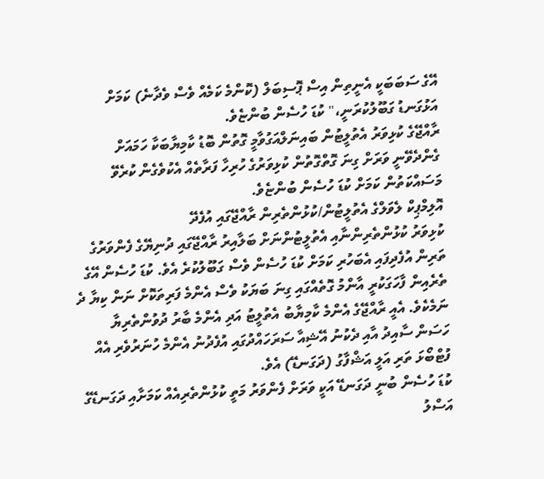އޭގެ ސަބަބަކީ އެނީތިން އިސް ޕޮސިބަލް (ކޮންމެ ކަމެއް ވެސް ވެދާނެ) ކަމަށް އަޅުގަނޑު ގަބޫލުކުރަނީ،" ކުޑަ ހުސެން ބުންޏެވެ.
ރާއްޖޭގެ ކުޅިވަރު އެތުލީޓުން ބައިނަލްއަގުވާމީ ގޮތުން ބޮޑު ކާމިޔާބަކާ ހަމައަށް ގެންދެވޭނީ ވަރަށް ގިނަ ގޮތްގޮތުން ކުޅިވަރުގެ ހުރިހާ ފަރާތެއް އެކުވެގެން ކުރެވޭ މަސައްކަތުން ކަމަށް ކުޑަ ހުސެން ބުންޏެވެ.
އޮލިމްޕިކް ލެވަލްގެ އެތުލީޓުން/ކުޅުންތެރިން ރާއްޖޭގައި އުފެދޭ
ކުޅިވަރު ކުޅުންތެރިންނާއި އެތުލީޓުންނަށް ބަލާއިރު ރާއްޖޭގައި ދުނިޔޭގެ ފެންވަރުގެ ތަރިން އުފެދިފައި އެބަހުރި ކަމަށް ކުޑަ ހުސެން ވެސް ގަބޫލުކުރެ އެވެ. ކުޑަ ހުސެން އޭގެ ތެރެއިން ފާހަގަކުރީ އާންމު ގޮތެއްގައި ގިނަ ބަޔަކު ވެސް އެންމެ ފަރިތަކޮށް ނަން ކިޔާ ދެ ނަމެކެވެ. އެއީ ރާއްޖޭގެ އެންމެ ކާމިޔާބު އެތުލީޓު އަދި އެންމެ ބާރު ދުވުންތެރިޔާ ހަސަން ސާއިދު އާއި ދެކުނު އޭޝިއާ ސަރަހައްދުގައި އުފެދުނު އެންމެ ހުނަރުވެރި އެއް ފުޓްބޯޅަ ތަރި އަލީ އަޝްފާގު (ދަގަނޑޭ) އެވެ.
ކުޑަ ހުސެން ބުނީ ދަގަނޑޭ އަކީ ވަރަށް ފެންވަރު މަތީ ކުޅުންތެރިއެއް ކަމަށާއި ދަގަނޑޭގެ އަސްލު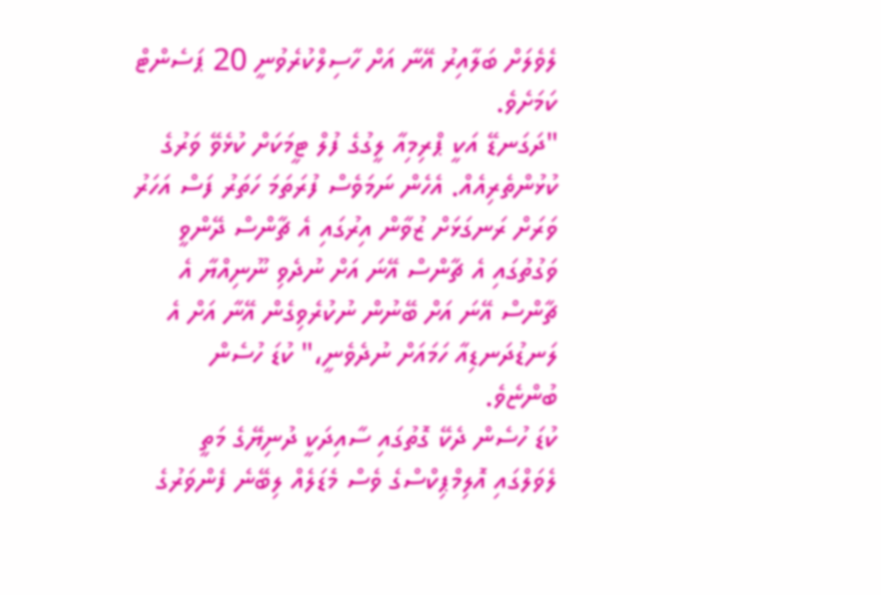ލެވެލަށް ބަލާއިރު އޭނާ އަށް ހާސިލްކުރެވުނީ 20 ޕަސެންޓް ކަމަށެވެ.
"ދަގަނޑޭ އަކީ ޕްރިމިއާ ލީގުގެ ފުލް ޓީމަކަށް ކުޅެވޭ ވަރުގެ ކުޅުންތެރިއެއް. އެހެން ނަމަވެސް ފުރަތަމަ ހަތަރު ފަސް އަހަރު ވަރަށް ރަނގަޅަށް ޒުވާން އިރުގައި އެ ޗާންސް ދޭންވީ ވަގުތުގައި އެ ޗާންސް އޭނަ އަށް ނުދެވި ނޫނިއްޔާ އެ ޗާންސް އޭނަ އަށް ބޭނުން ނުކުރެވިގެން އޭނާ އަށް އެ ލަނޑުދަނޑިއާ ހަމައަށް ނުދެވެނީ،" ކުޑަ ހުސެން ބުންޏެވެ.
ކުޑަ ހުސެން ދެކޭ ގޮތުގައި ސާއިދަކީ ދުނިޔޭގެ މަތީ ލެވަލްގައި އޮލިމްޕިކްސްގެ ވެސް މެޑަލެއް ލިބޭނެ ފެންވަރުގެ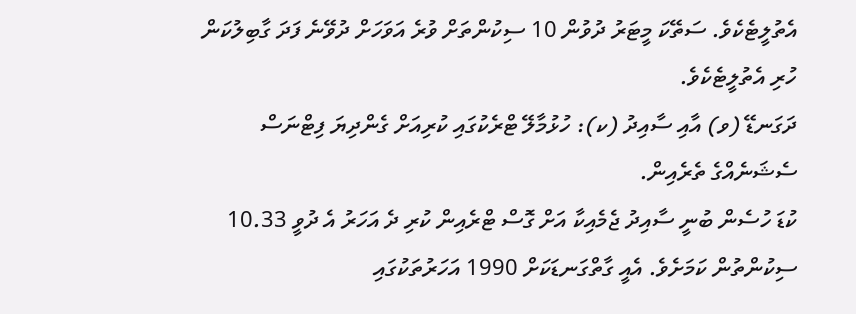އެތުލީޓެކެވެ. ސަތޭކަ މީޓަރު ދުވުން 10 ސިކުންތަށް ވުރެ އަވަހަށް ދުވޭނެ ފަދަ ގާބިލުކަން ހުރި އެތުލީޓެކެވެ.
ދަގަނޑޭ (ވ) އާއި ސާއިދު (ކ): ހުޅުމާލޭ ޓްރެކުގައި ކުރިއަށް ގެންދިޔަ ފިޓްނަސް ސެޝަނެއްގެ ތެރެއިން.
ކުޑަ ހުސެން ބުނީ ސާއިދު ޖެމެއިކާ އަށް ގޮސް ޓްރެއިން ކުރި ދެ އަހަރު އެ ދުވީ 10.33 ސިކުންތުން ކަމަށެވެ. އެއީ ގާތްގަނޑަކަށް 1990 އަހަރުތަކުގައި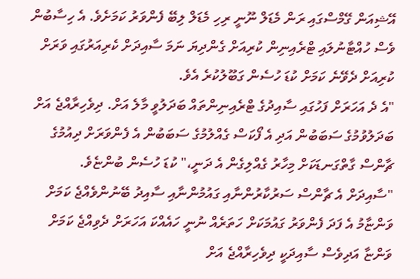އޭޝިއަން ގޭމްސްގައި ރަން މެޑަލް ނޫނީ ރިހި މެޑަލް ލިބޭ ފެންވަރު ކަމަށެވެ. އެ ހިސާބުން ވެސް ހުއްޓާނުލައި ޓްރެއިނިން ކުރިއަށް ގެންދިޔަ ނަމަ ސާއިދަށް ކެރިއަރުގައި ވަރަށް ކުރިއަށް ދެވޭނެ ކަމަށް ކުޑަ ހުސެން ގަބޫލުކުރެ އެވެ.
"އެ ދެ އަހަރަށް ފަހުގައި ސާއިދުގެ ޓްރެއިނިންތައް ބަދަލުވީ މާލެ އަށް. ދިވެހިރާއްޖެ އަށް ބަދަލުވުމުގެ ސަބަބުން އަދި އެ ފޯކަސް ގެއްލުމުގެ ސަބަބުން އެ ފެންވަރަށް ދިއުމުގެ ޗާންސް ގާތްގަނޑަކަށް މިހާރު ގެއްލިގެން އެ ދަނީ،" ކުޑަ ހުސެން ބުންޏެވެ.
"ސާއިދަށް އެ ޗާންސް ސަރުކާރުންނާއި ގައުމުންނާއި ސާއިދު ބޭނުންވެއްޖެ ކަމަށް ވަންޏާމު އެ ފަދަ ފެންވަރު ގައުމަކަށް ހަތަރެއް ނުނީ ހައެއްކަ އަހަރަށް ދެވިއްޖެ ކަމަށް ވަންޏާ އަދިވެސް ސާއިދަކީ ދިވެހިރާއްޖެ އަށް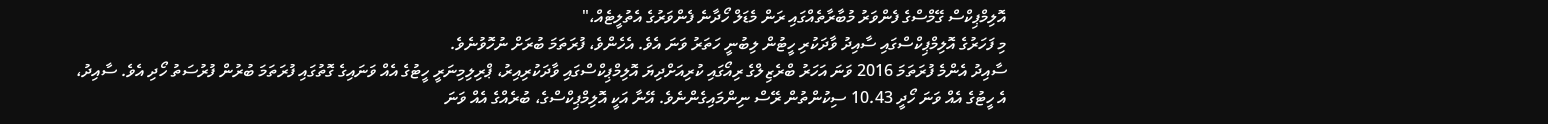އޮލިމްޕިކްސް ގޭމްސްގެ ފެންވަރު މުބާރާތެއްގައި ރަން މެޑަލް ހޯދާނެ ފެންވަރުގެ އެތުލީޓެއް،"
މި ފަހަރުގެ އޮލިމްޕިކްސްގައި ސާއިދު ވާދަކުރި ހީޓުން ލިބުނީ ހަތަރު ވަނަ އެވެ. އެހެންވެ، ފުރަތަމަ ބުރަށް ނުހޮވުނެވެ.
ސާއިދު އެންމެ ފުރަތަމަ 2016 ވަނަ އަހަރު ބްރެޒިލްގެ ރިއޯގައި ކުރިއަށްދިޔަ އޮލިމްޕިކްސްގައި ވާދަކުރިއިރު، ޕްރިލިމިނަރީ ހީޓުގެ އެއް ވަނައިގެ ގޮތުގައި ފުރަތަމަ ބުރުން ފުރުސަތު ހޯދި އެވެ. ސާއިދު، އެ ހީޓުގެ އެއް ވަނަ ހޯދީ 10.43 ސިކުންތުން ރޭސް ނިންމައިގެންނެވެ. އޭނާ އަކީ އޮލިމްޕިކްސްގެ، ބުރެއްގެ އެއް ވަނަ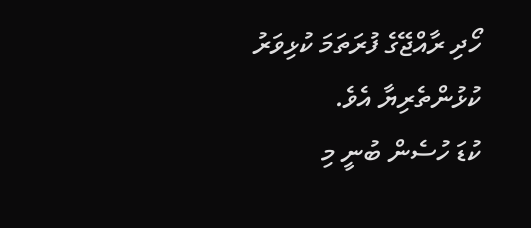ހޯދި ރާއްޖޭގެ ފުރަތަމަ ކުޅިވަރު ކުޅުންތެރިޔާ އެވެ.
ކުޑަ ހުސެން ބުނީ މި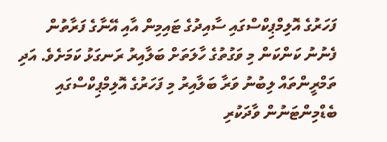ފަހަރުގެ އޮލިމްޕިކްސްގައި ސާއިދުގެ ޓައިމިން އާއި އޭނާގެ ފަރާތުން ފެނުނު ކަންކަން މި ވަގުތުގެ ހާލަތަށް ބަލާއިރު ރަނގަޅު ކަމަށެވެ. އަދި ތަމްރީންތައް ލިބުނު ވަރާ ބަލާއިރު މި ފަހަރުގެ އޮލިމްޕިކްސްގައި ބެޑްމިންޓަނުން ވާދަކުރި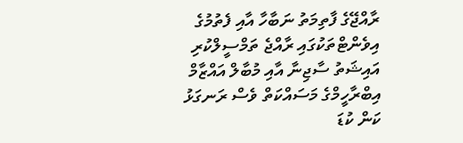ރާއްޖޭގެ ފާތިމަތު ނަބާހާ އާއި ފެތުމުގެ އިވެންޓްތަކުގައި ރާއްޖެ ތަމްސީލްކުރި އައިޝަތު ސާޖިނާ އާއި މުބާލް އައްޒާމް އިބްރާހީމްގެ މަސައްކަތް ވެސް ރަނގަޅު ކަން ކުޑަ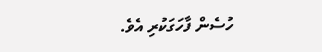ހުސެން ފާހަގަކުރި އެވެ.